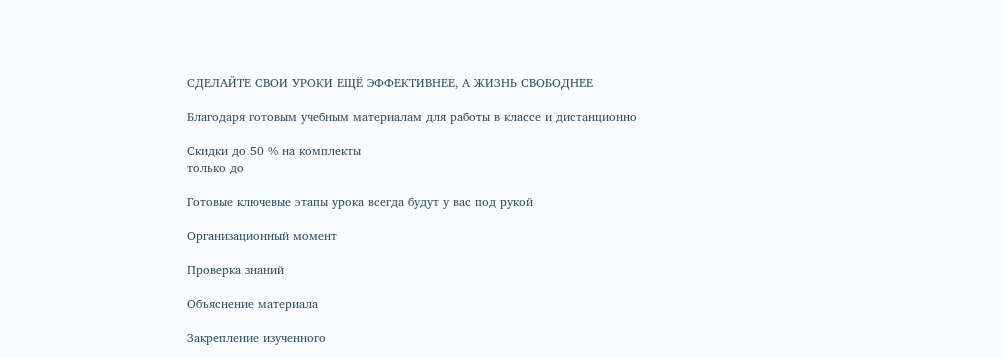СДЕЛАЙТЕ СВОИ УРОКИ ЕЩЁ ЭФФЕКТИВНЕЕ, А ЖИЗНЬ СВОБОДНЕЕ

Благодаря готовым учебным материалам для работы в классе и дистанционно

Скидки до 50 % на комплекты
только до

Готовые ключевые этапы урока всегда будут у вас под рукой

Организационный момент

Проверка знаний

Объяснение материала

Закрепление изученного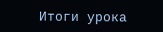Итоги урока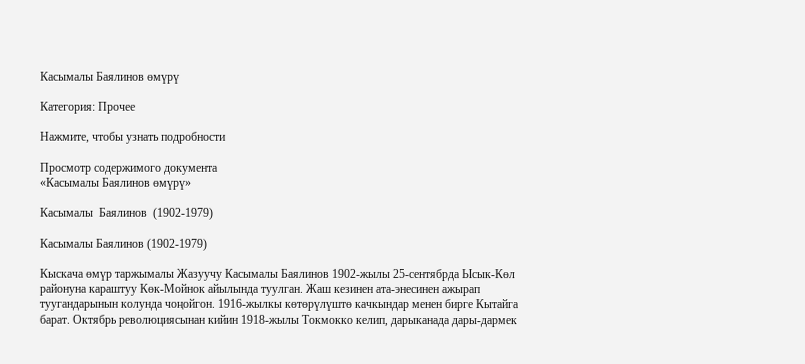Касымалы Баялинов өмүрү

Категория: Прочее

Нажмите, чтобы узнать подробности

Просмотр содержимого документа
«Касымалы Баялинов өмүрү»

Касымалы  Баялинов  (1902-1979)

Касымалы Баялинов (1902-1979)

Кыскача өмүр таржымалы Жазуучу Касымалы Баялинов 1902-жылы 25-сентябрда Ысык-Көл районуна караштуу Көк-Мойнок айылында туулган. Жаш кезинен ата-энесинен ажырап туугандарынын колунда чоңойгон. 1916-жылкы көтөрүлүштө качкындар менен бирге Кытайга барат. Октябрь революциясынан кийин 1918-жылы Токмокко келип, дарыканада дары-дармек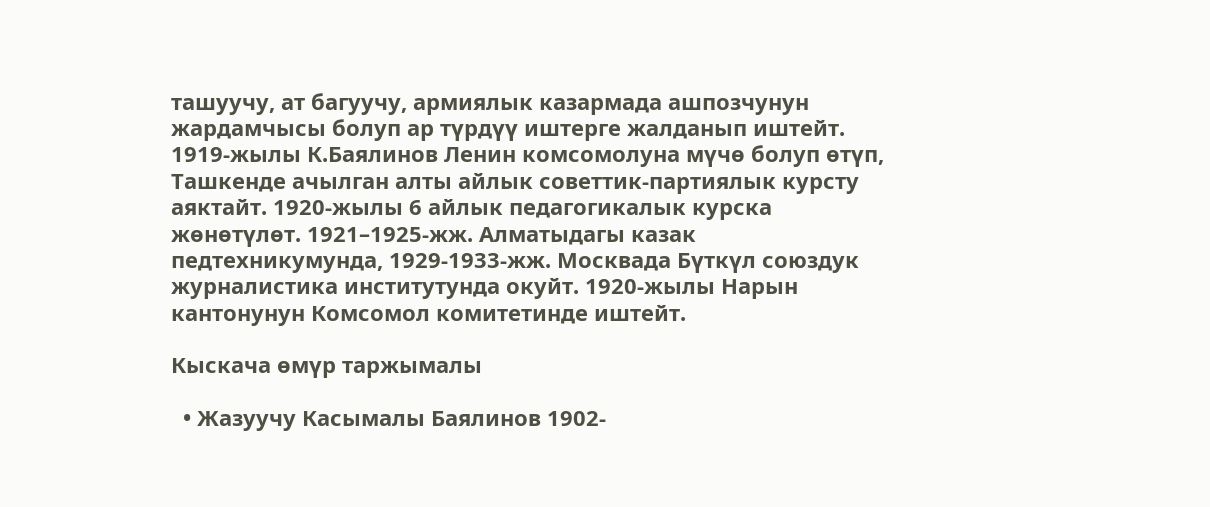ташуучу, ат багуучу, армиялык казармада ашпозчунун жардамчысы болуп ар түрдүү иштерге жалданып иштейт. 1919-жылы К.Баялинов Ленин комсомолуна мүчө болуп өтүп, Ташкенде ачылган алты айлык советтик-партиялык курсту аяктайт. 1920-жылы 6 айлык педагогикалык курска жөнөтүлөт. 1921–1925-жж. Алматыдагы казак педтехникумунда, 1929-1933-жж. Москвада Бүткүл союздук журналистика институтунда окуйт. 1920-жылы Нарын кантонунун Комсомол комитетинде иштейт.

Кыскача өмүр таржымалы

  • Жазуучу Касымалы Баялинов 1902-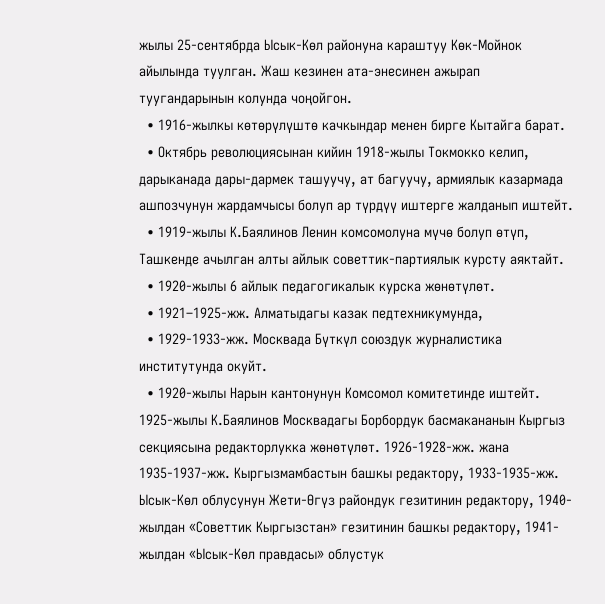жылы 25-сентябрда Ысык-Көл районуна караштуу Көк-Мойнок айылында туулган. Жаш кезинен ата-энесинен ажырап туугандарынын колунда чоңойгон.
  • 1916-жылкы көтөрүлүштө качкындар менен бирге Кытайга барат.
  • Октябрь революциясынан кийин 1918-жылы Токмокко келип, дарыканада дары-дармек ташуучу, ат багуучу, армиялык казармада ашпозчунун жардамчысы болуп ар түрдүү иштерге жалданып иштейт.
  • 1919-жылы К.Баялинов Ленин комсомолуна мүчө болуп өтүп, Ташкенде ачылган алты айлык советтик-партиялык курсту аяктайт.
  • 1920-жылы 6 айлык педагогикалык курска жөнөтүлөт.
  • 1921–1925-жж. Алматыдагы казак педтехникумунда,
  • 1929-1933-жж. Москвада Бүткүл союздук журналистика институтунда окуйт.
  • 1920-жылы Нарын кантонунун Комсомол комитетинде иштейт.
1925-жылы К.Баялинов Москвадагы Борбордук басмакананын Кыргыз секциясына редакторлукка жөнөтүлөт. 1926-1928-жж. жана 1935-1937-жж. Кыргызмамбастын башкы редактору, 1933-1935-жж. Ысык-Көл облусунун Жети-Өгүз райондук гезитинин редактору, 1940-жылдан «Советтик Кыргызстан» гезитинин башкы редактору, 1941-жылдан «Ысык-Көл правдасы» облустук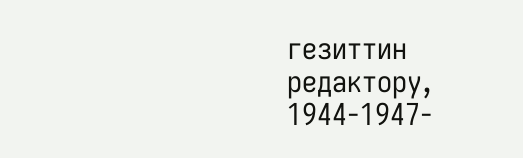гезиттин редактору, 1944-1947-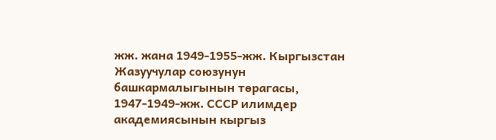жж. жана 1949-1955-жж. Кыргызстан Жазуучулар союзунун башкармалыгынын төрагасы, 1947-1949-жж. СССР илимдер академиясынын кыргыз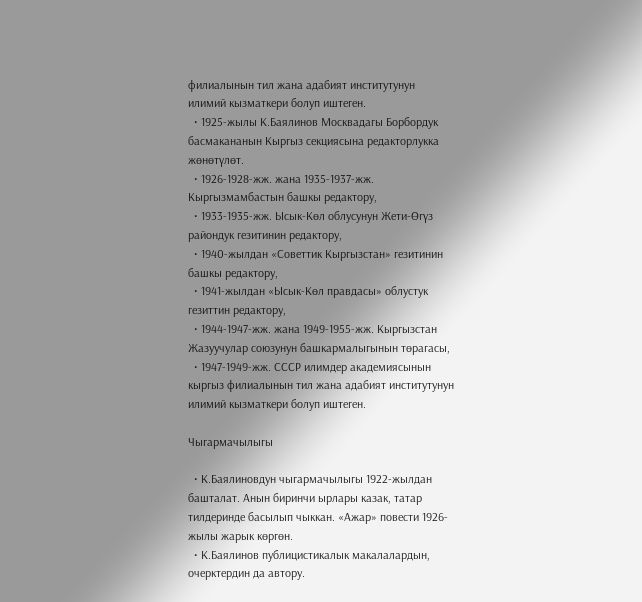филиалынын тил жана адабият институтунун илимий кызматкери болуп иштеген.
  • 1925-жылы К.Баялинов Москвадагы Борбордук басмакананын Кыргыз секциясына редакторлукка жөнөтүлөт.
  • 1926-1928-жж. жана 1935-1937-жж. Кыргызмамбастын башкы редактору,
  • 1933-1935-жж. Ысык-Көл облусунун Жети-Өгүз райондук гезитинин редактору,
  • 1940-жылдан «Советтик Кыргызстан» гезитинин башкы редактору,
  • 1941-жылдан «Ысык-Көл правдасы» облустук гезиттин редактору,
  • 1944-1947-жж. жана 1949-1955-жж. Кыргызстан Жазуучулар союзунун башкармалыгынын төрагасы,
  • 1947-1949-жж. СССР илимдер академиясынын кыргыз филиалынын тил жана адабият институтунун илимий кызматкери болуп иштеген.

Чыгармачылыгы

  • К.Баялиновдун чыгармачылыгы 1922-жылдан башталат. Анын биринчи ырлары казак, татар тилдеринде басылып чыккан. «Ажар» повести 1926-жылы жарык көргөн.
  • К.Баялинов публицистикалык макалалардын, очерктердин да автору.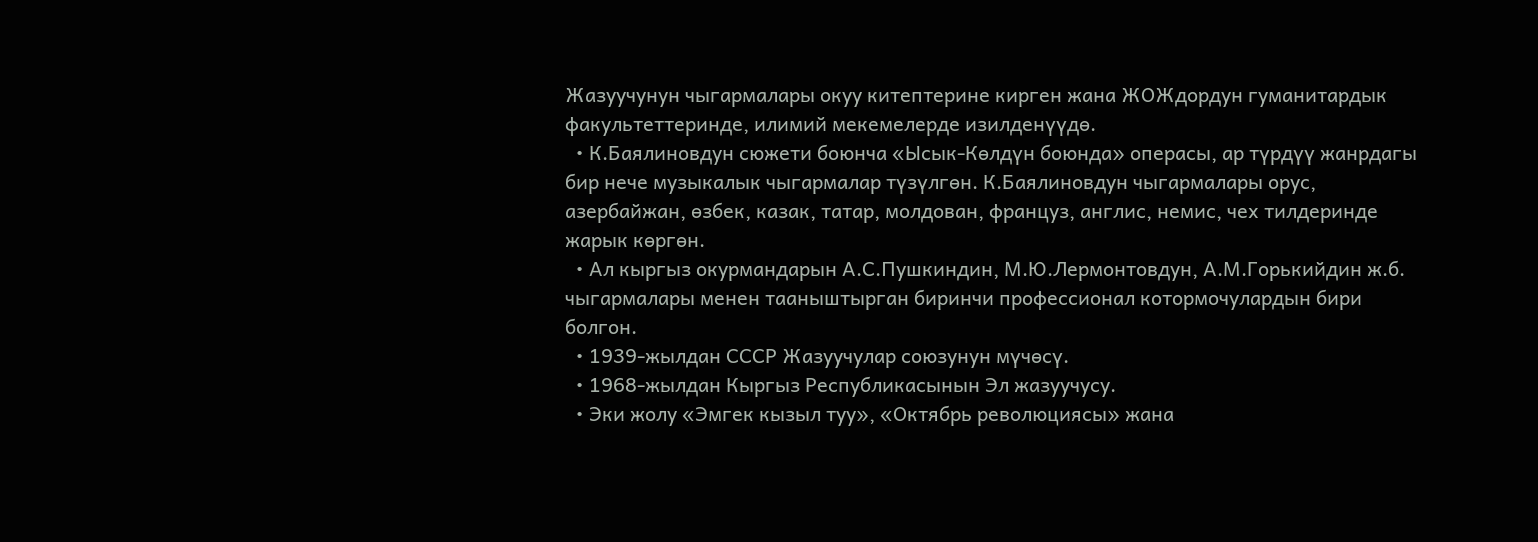Жазуучунун чыгармалары окуу китептерине кирген жана ЖОЖдордун гуманитардык факультеттеринде, илимий мекемелерде изилденүүдө.
  • К.Баялиновдун сюжети боюнча «Ысык-Көлдүн боюнда» операсы, ар түрдүү жанрдагы бир нече музыкалык чыгармалар түзүлгөн. К.Баялиновдун чыгармалары орус, азербайжан, өзбек, казак, татар, молдован, француз, англис, немис, чех тилдеринде жарык көргөн.
  • Ал кыргыз окурмандарын А.С.Пушкиндин, М.Ю.Лермонтовдун, А.М.Горькийдин ж.б. чыгармалары менен тааныштырган биринчи профессионал котормочулардын бири болгон.
  • 1939-жылдан СССР Жазуучулар союзунун мүчөсү.
  • 1968-жылдан Кыргыз Республикасынын Эл жазуучусу.
  • Эки жолу «Эмгек кызыл туу», «Октябрь революциясы» жана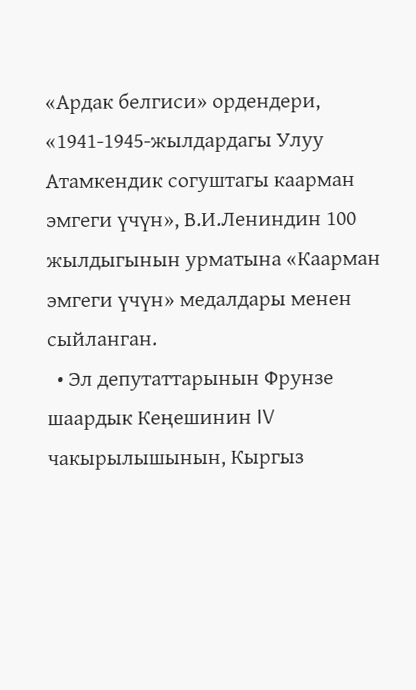«Ардак белгиси» ордендери, «1941-1945-жылдардагы Улуу Атамкендик согуштагы каарман эмгеги үчүн», В.И.Лениндин 100 жылдыгынын урматына «Каарман эмгеги үчүн» медалдары менен сыйланган.
  • Эл депутаттарынын Фрунзе шаардык Кеңешинин IV чакырылышынын, Кыргыз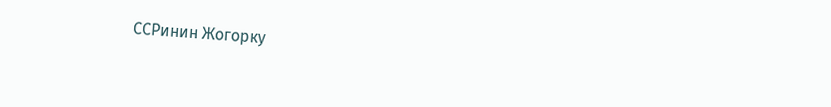ССРинин Жогорку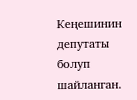Кеңешинин депутаты болуп шайланган.